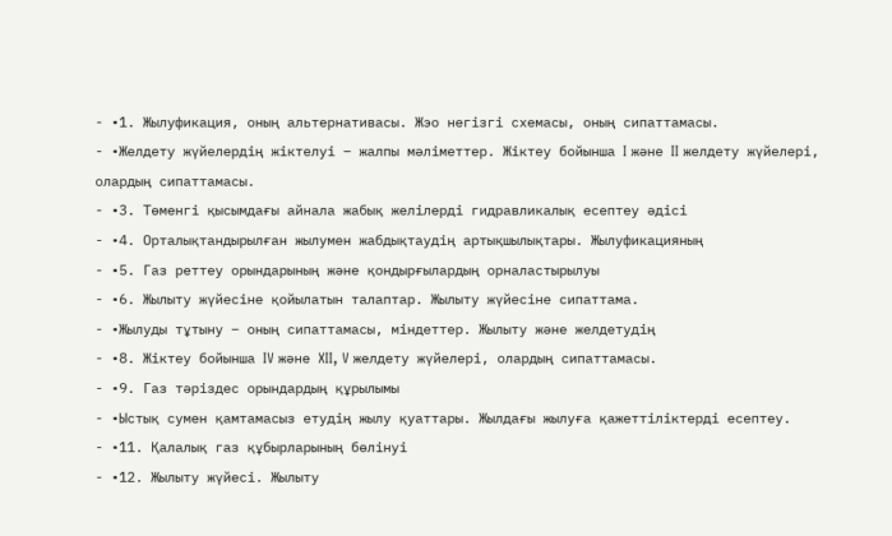- •1. Жылуфикация, оның альтернативасы. Жэо негізгі схемасы, оның сипаттамасы.
- •Желдету жүйелердің жіктелуі – жалпы мәліметтер. Жіктеу бойынша I және II желдету жүйелері, олардың сипаттамасы.
- •3. Төменгі қысымдағы айнала жабық желілерді гидравликалық есептеу әдісі
- •4. Орталықтандырылған жылумен жабдықтаудің артықшылықтары. Жылуфикацияның
- •5. Газ реттеу орындарының және қондырғылардың орналастырылуы
- •6. Жылыту жүйесіне қойылатын талаптар. Жылыту жүйесіне сипаттама.
- •Жылуды тұтыну – оның сипаттамасы, міндеттер. Жылыту және желдетудің
- •8. Жіктеу бойынша IV және XII, V желдету жүйелері, олардың сипаттамасы.
- •9. Газ тәріздес орындардың құрылымы
- •Ыстық сумен қамтамасыз етудің жылу қуаттары. Жылдағы жылуға қажеттіліктерді есептеу.
- •11. Қалалық газ құбырларының бөлінуі
- •12. Жылыту жүйесі. Жылыту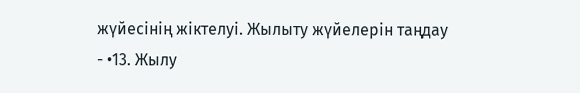жүйесінің жіктелуі. Жылыту жүйелерін таңдау
- •13. Жылу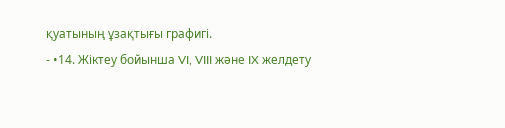қуатының ұзақтығы графигі.
- •14. Жіктеу бойынша VI, VIII және IX желдету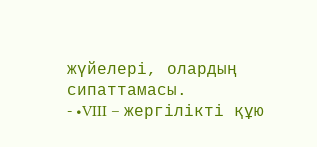жүйелері, олардың сипаттамасы.
- •VIII – жергілікті құю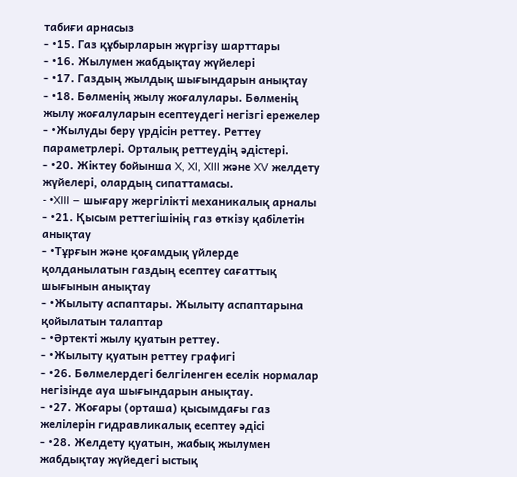табиғи арнасыз
- •15. Газ құбырларын жүргізу шарттары
- •16. Жылумен жабдықтау жүйелері
- •17. Газдың жылдық шығындарын анықтау
- •18. Бөлменің жылу жоғалулары. Бөлменің жылу жоғалуларын есептеудегі негізгі ережелер
- •Жылуды беру үрдісін реттеу. Реттеу параметрлері. Орталық реттеудің әдістері.
- •20. Жіктеу бойынша X, XI, XIII және XV желдету жүйелері, олардың сипаттамасы.
- •XIII – шығару жергілікті механикалық арналы
- •21. Қысым реттегішінің газ өткізу қабілетін анықтау
- •Тұрғын және қоғамдық үйлерде қолданылатын газдың есептеу сағаттық шығынын анықтау
- •Жылыту аспаптары. Жылыту аспаптарына қойылатын талаптар
- •Әртекті жылу қуатын реттеу.
- •Жылыту қуатын реттеу графигі
- •26. Бөлмелердегі белгіленген еселік нормалар негізінде ауа шығындарын анықтау.
- •27. Жоғары (орташа) қысымдағы газ желілерін гидравликалық есептеу әдісі
- •28. Желдету қуатын, жабық жылумен жабдықтау жүйедегі ыстық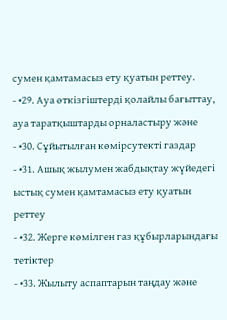сумен қамтамасыз ету қуатын реттеу.
- •29. Ауа өткізгіштерді қолайлы бағыттау, ауа таратқыштарды орналастыру және
- •30. Сұйытылған көмірсутекті газдар
- •31. Ашық жылумен жабдықтау жүйедегі ыстық сумен қамтамасыз ету қуатын реттеу
- •32. Жерге көмілген газ құбырларындағы тетіктер
- •33. Жылыту аспаптарын таңдау және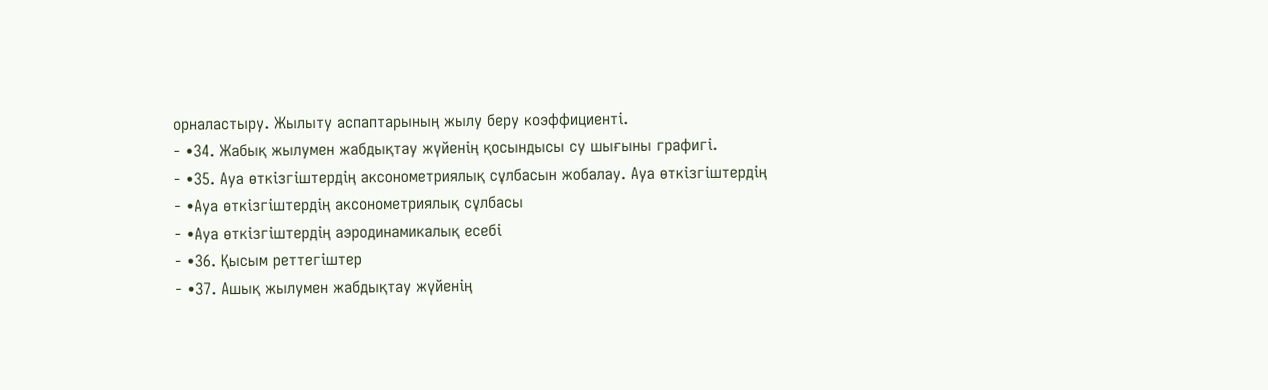орналастыру. Жылыту аспаптарының жылу беру коэффициенті.
- •34. Жабық жылумен жабдықтау жүйенің қосындысы су шығыны графигі.
- •35. Ауа өткізгіштердің аксонометриялық сұлбасын жобалау. Ауа өткізгіштердің
- •Ауа өткізгіштердің аксонометриялық сұлбасы
- •Ауа өткізгіштердің аэродинамикалық есебі
- •36. Қысым реттегіштер
- •37. Ашық жылумен жабдықтау жүйенің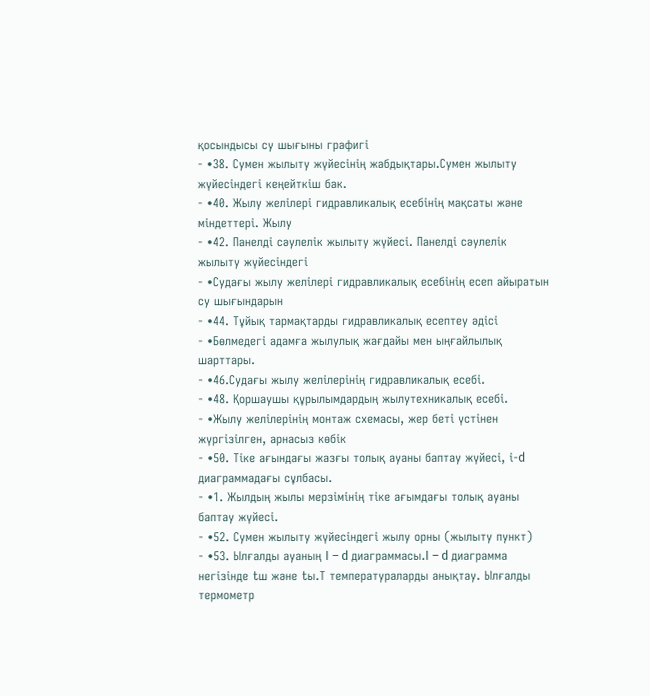қосындысы су шығыны графигі
- •38. Сумен жылыту жүйесінің жабдықтары.Сумен жылыту жүйесіндегі кеңейткіш бак.
- •40. Жылу желілері гидравликалық есебінің мақсаты және міндеттері. Жылу
- •42. Панелді сәулелік жылыту жүйесі. Панелді сәулелік жылыту жүйесіндегі
- •Судағы жылу желілері гидравликалық есебінің есеп айыратын су шығындарын
- •44. Тұйық тармақтарды гидравликалық есептеу әдісі
- •Бөлмедегі адамға жылулық жағдайы мен ыңғайлылық шарттары.
- •46.Судағы жылу желілерінің гидравликалық есебі.
- •48. Қоршаушы құрылымдардың жылутехникалық есебі.
- •Жылу желілерінің монтаж схемасы, жер беті үстінен жүргізілген, арнасыз көбік
- •50. Тіке ағындағы жазғы толық ауаны баптау жүйесі, і-d диаграммадағы сұлбасы.
- •1. Жылдың жылы мерзімінің тіке ағымдағы толық ауаны баптау жүйесі.
- •52. Сумен жылыту жүйесіндегі жылу орны (жылыту пункт)
- •53. Ылғалды ауаның I – d диаграммасы.I – d диаграмма негізінде tш және tы.Т температураларды анықтау. Ылғалды термометр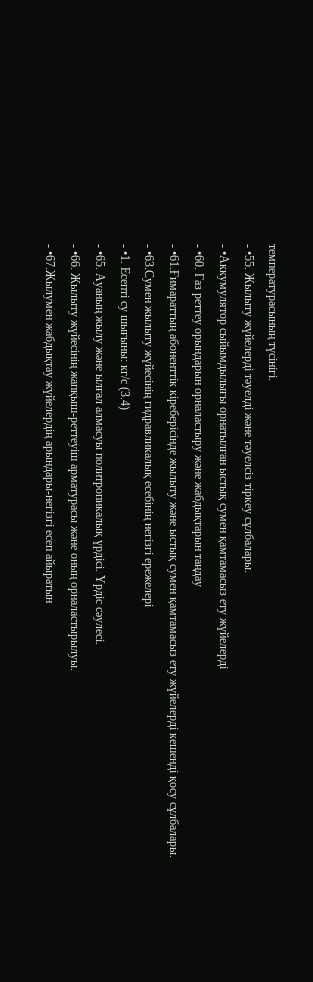температурасының түсінігі.
- •55. Жылыту жүйелерді тәуелді және тәуелсіз тіркеу сұлбалары.
- •Аккумулятор сыйымдылығы орнатылған ыстық сумен қамтамасыз ету жүйелерді
- •60. Газ реттеу орындарын орналастыру және жабдықтарын таңдау
- •61.Ғимараттың абоненттік кіреберісінде жылыту және ыстық сумен қамтамасыз ету жүйелерді кешенді қосу сұлбалары.
- •63.Сумен жылыту жүйесінің гидравликалық есебінің негізгі ережелері
- •1. Есепті су шығыны: кг/с (3.4)
- •65. Ауаның жылу және ылғал алмасуы политропикалық үрдісі. Үрдіс сәулесі.
- •66. Жылыту жүйесінің жапқыш-реттеуіш арматурасы және оның орналастырылуы.
- •67.Жылумен жабдықтау жүйелердің арындары-негізгі есеп айыратын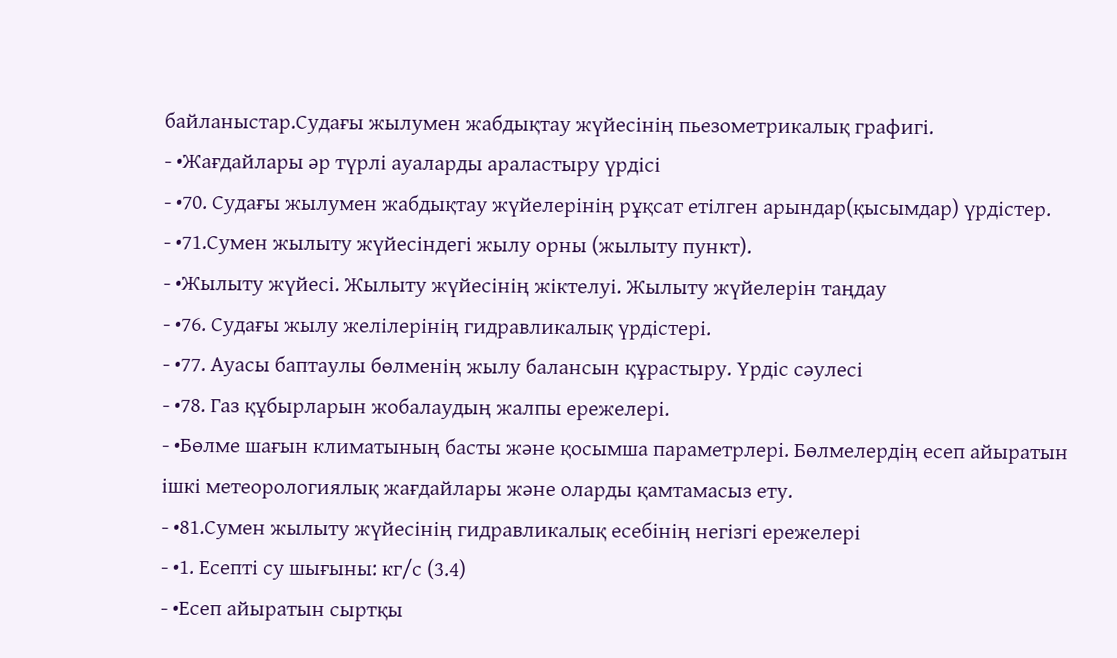байланыстар.Судағы жылумен жабдықтау жүйесінің пьезометрикалық графигі.
- •Жағдайлары әр түрлі ауаларды араластыру үрдісі
- •70. Судағы жылумен жабдықтау жүйелерінің рұқсат етілген арындар(қысымдар) үрдістер.
- •71.Сумен жылыту жүйесіндегі жылу орны (жылыту пункт).
- •Жылыту жүйесі. Жылыту жүйесінің жіктелуі. Жылыту жүйелерін таңдау
- •76. Судағы жылу желілерінің гидравликалық үрдістері.
- •77. Ауасы баптаулы бөлменің жылу балансын құрастыру. Үрдіс сәулесі
- •78. Газ құбырларын жобалаудың жалпы ережелері.
- •Бөлме шағын климатының басты және қосымша параметрлері. Бөлмелердің есеп айыратын ішкі метеорологиялық жағдайлары және оларды қамтамасыз ету.
- •81.Сумен жылыту жүйесінің гидравликалық есебінің негізгі ережелері
- •1. Есепті су шығыны: кг/с (3.4)
- •Есеп айыратын сыртқы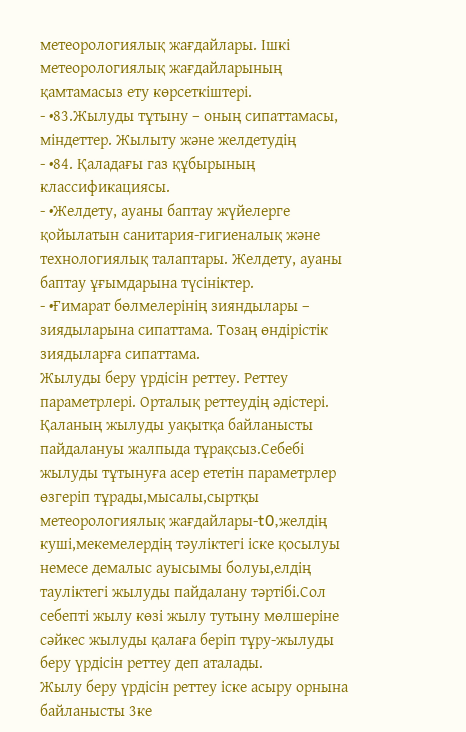метеорологиялық жағдайлары. Ішкі метеорологиялық жағдайларының қамтамасыз ету көрсеткіштері.
- •83.Жылуды тұтыну – оның сипаттамасы, міндеттер. Жылыту және желдетудің
- •84. Қаладағы газ құбырының классификациясы.
- •Желдету, ауаны баптау жүйелерге қойылатын санитария-гигиеналық және технологиялық талаптары. Желдету, ауаны баптау ұғымдарына түсініктер.
- •Ғимарат бөлмелерінің зияндылары – зиядыларына сипаттама. Тозаң өндірістік зиядыларға сипаттама.
Жылуды беру үрдісін реттеу. Реттеу параметрлері. Орталық реттеудің әдістері.
Қаланың жылуды уақытқа байланысты пайдалануы жалпыда тұрақсыз.Себебі жылуды тұтынуға асер ететін параметрлер өзгеріп тұрады,мысалы,сыртқы метеорологиялық жағдайлары-t0,желдің куші,мекемелердің тәуліктегі іске қосылуы немесе демалыс ауысымы болуы,елдің тауліктегі жылуды пайдалану тәртібі.Сол себепті жылу көзі жылу тутыну мөлшеріне сәйкес жылуды қалаға беріп тұру-жылуды беру үрдісін реттеу деп аталады.
Жылу беру үрдісін реттеу іске асыру орнына байланысты 3ке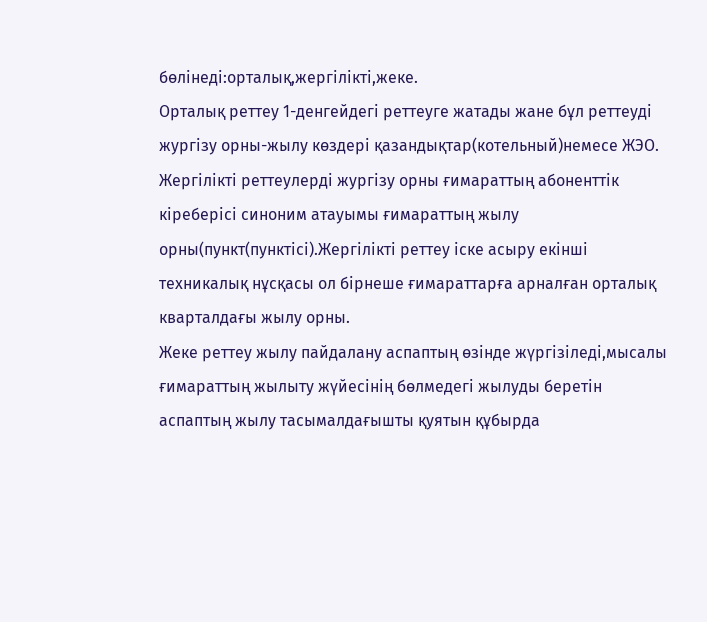бөлінеді:орталық,жергілікті,жеке.
Орталық реттеу 1-денгейдегі реттеуге жатады жане бұл реттеуді жургізу орны-жылу көздері қазандықтар(котельный)немесе ЖЭО.
Жергілікті реттеулерді жургізу орны ғимараттың абоненттік кіреберісі синоним атауымы ғимараттың жылу орны(пункт(пунктісі).Жергілікті реттеу іске асыру екінші техникалық нұсқасы ол бірнеше ғимараттарға арналған орталық кварталдағы жылу орны.
Жеке реттеу жылу пайдалану аспаптың өзінде жүргізіледі,мысалы ғимараттың жылыту жүйесінің бөлмедегі жылуды беретін аспаптың жылу тасымалдағышты қуятын құбырда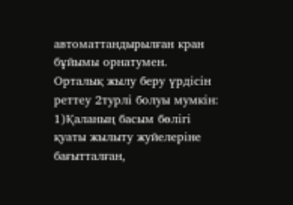автоматтандырылған кран бұйымы орнатумен.
Орталық жылу беру үрдісін реттеу 2турлі болуы мумкін:
1)Қаланың басым бөлігі қуаты жылыту жуйелеріне бағытталған,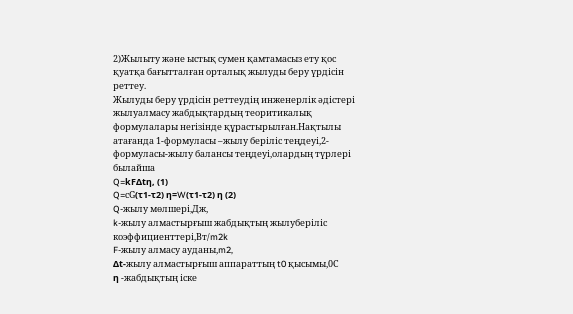2)Жылыту және ыстық сумен қамтамасыз ету қос қуатқа бағытталған орталық жылуды беру үрдісін реттеу.
Жылуды беру үрдісін реттеудің инженерлік әдістері жылуалмасу жабдықтардың теоритикалық формулалары негізінде құрастырылған.Нақтылы атағанда 1-формуласы –жылу беріліс теңдеуі,2-формуласы-жылу балансы теңдеуі,олардың түрлері былайша
Q=kFΔtη, (1)
Q=сG(τ1-τ2) η=W(τ1-τ2) η (2)
Q-жылу мөлшері,Дж,
k-жылу алмастырғыш жабдықтың жылуберіліс коэффициенттері,Вт/m2k
F-жылу алмасу ауданы,m2,
Δt-жылу алмастырғыш аппараттың t0 қысымы,0С
η -жабдықтың іске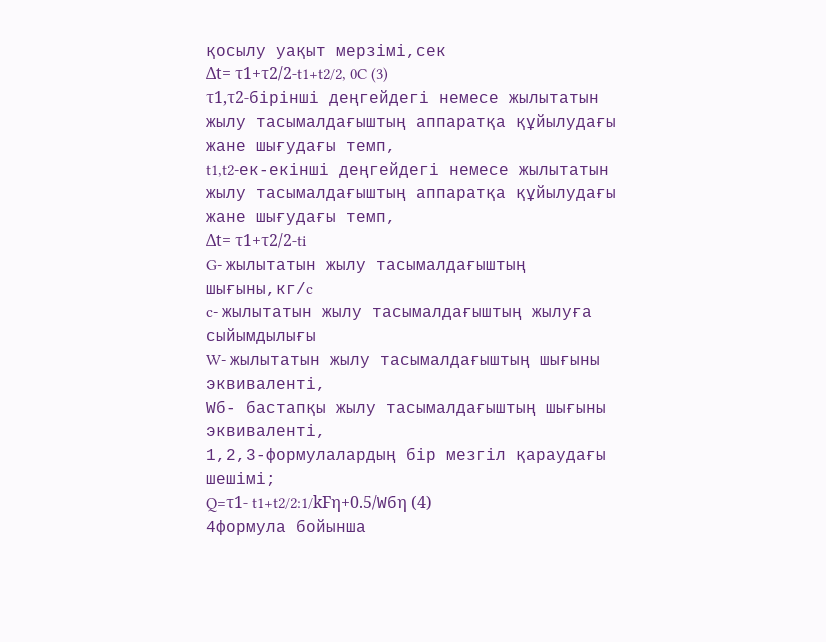қосылу уақыт мерзімі,сек
Δt= τ1+τ2/2-t1+t2/2, 0C (3)
τ1,τ2-бірінші деңгейдегі немесе жылытатын жылу тасымалдағыштың аппаратқа құйылудағы жане шығудағы темп,
t1,t2-ек-екінші деңгейдегі немесе жылытатын жылу тасымалдағыштың аппаратқа құйылудағы жане шығудағы темп,
Δt= τ1+τ2/2-ti
G- жылытатын жылу тасымалдағыштың шығыны,кг/c
c- жылытатын жылу тасымалдағыштың жылуға сыйымдылығы
W- жылытатын жылу тасымалдағыштың шығыны эквиваленті,
Wб- бастапқы жылу тасымалдағыштың шығыны эквиваленті,
1,2,3-формулалардың бір мезгіл қараудағы шешімі;
Q=τ1- t1+t2/2:1/kFη+0.5/Wбη (4)
4формула бойынша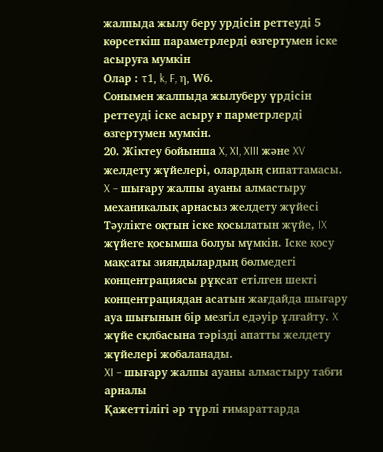жалпыда жылу беру урдісін реттеуді 5 көрсеткіш параметрлерді өзгертумен іске асыруға мумкін
Олар : τ1, k, F, η, Wб.
Сонымен жалпыда жылуберу үрдісін реттеуді іске асыру ғ парметрлерді өзгертумен мумкін.
20. Жіктеу бойынша X, XI, XIII және XV желдету жүйелері, олардың сипаттамасы.
X – шығару жалпы ауаны алмастыру механикалық арнасыз желдету жүйесі
Тәулікте оқтын іске қосылатын жүйе, IX жүйеге қосымша болуы мүмкін. Іске қосу мақсаты зияндылардың бөлмедегі концентрациясы рұқсат етілген шекті концентрациядан асатын жағдайда шығару ауа шығынын бір мезгіл едәуір ұлғайту. X жүйе сқлбасына тәрізді апатты желдету жүйелері жобаланады.
XI – шығару жалпы ауаны алмастыру табғи арналы
Қажеттілігі әр түрлі ғимараттарда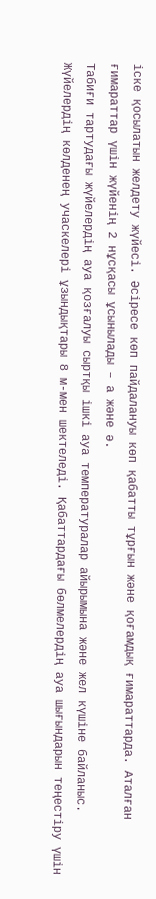іске қосылатын желдету жүйесі. Әсіресе көп пайдалануы көп қабатты тұрғын және қоғамдық ғимараттарда. Аталған ғимараттар үшін жүйенің 2 нұсқасы ұсынылады – а және ә.
Табиғи тартудағы жүйелердің ауа қозғалуы сыртқы ішкі ауа температуралар айырымына және жел күшіне байланыс. Жүйелердің көлденең учаскелері ұзындықтары 8 м-мен шектеледі. Қабаттардағы бөлмелердің ауа шығындарын теңестіру үшін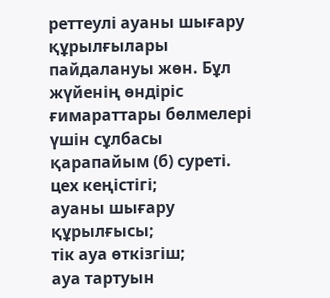реттеулі ауаны шығару құрылғылары пайдалануы жөн. Бұл жүйенің өндіріс ғимараттары бөлмелері үшін сұлбасы қарапайым (б) суреті.
цех кеңістігі;
ауаны шығару құрылғысы;
тік ауа өткізгіш;
ауа тартуын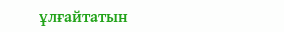ұлғайтатын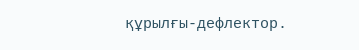құрылғы-дефлектор.